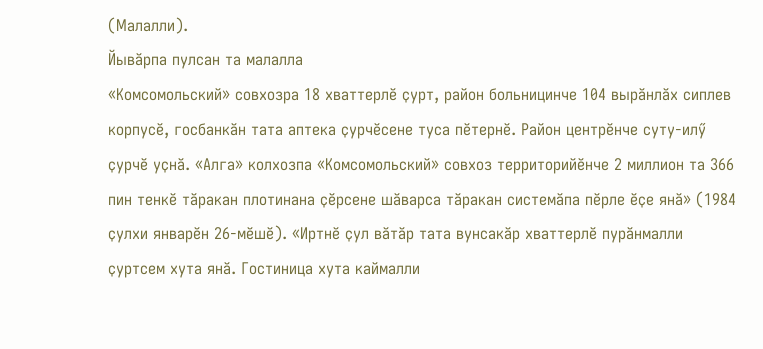(Малалли).
Йывӑрпа пулсан та малалла
«Комсомольский» совхозра 18 хваттерлӗ ҫурт, район больницинче 104 вырӑнлӑх сиплев корпусӗ, госбанкӑн тата аптека ҫурчӗсене туса пӗтернӗ. Район центрӗнче суту-илӳ ҫурчӗ уҫнӑ. «Алга» колхозпа «Комсомольский» совхоз территорийӗнче 2 миллион та 366 пин тенкӗ тӑракан плотинана ҫӗрсене шӑварса тӑракан системӑпа пӗрле ӗҫе янӑ» (1984 ҫулхи январӗн 26-мӗшӗ). «Иртнӗ ҫул вӑтӑр тата вунсакӑр хваттерлӗ пурӑнмалли ҫуртсем хута янӑ. Гостиница хута каймалли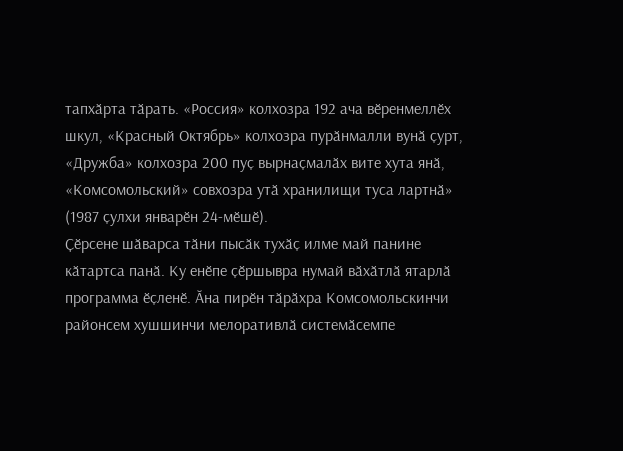тапхӑрта тӑрать. «Россия» колхозра 192 ача вӗренмеллӗх шкул, «Красный Октябрь» колхозра пурӑнмалли вунӑ ҫурт, «Дружба» колхозра 200 пуҫ вырнаҫмалӑх вите хута янӑ, «Комсомольский» совхозра утӑ хранилищи туса лартнӑ» (1987 ҫулхи январӗн 24-мӗшӗ).
Ҫӗрсене шӑварса тӑни пысӑк тухӑҫ илме май панине кӑтартса панӑ. Ку енӗпе ҫӗршывра нумай вӑхӑтлӑ ятарлӑ программа ӗҫленӗ. Ӑна пирӗн тӑрӑхра Комсомольскинчи районсем хушшинчи мелоративлӑ системӑсемпе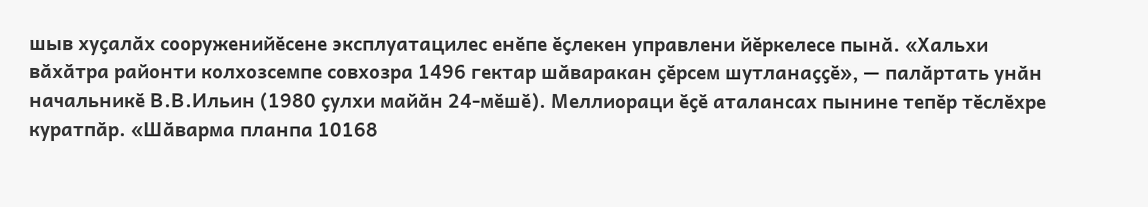шыв хуҫалӑх сооруженийӗсене эксплуатацилес енӗпе ӗҫлекен управлени йӗркелесе пынӑ. «Хальхи вӑхӑтра районти колхозсемпе совхозра 1496 гектар шӑваракан ҫӗрсем шутланаҫҫӗ», — палӑртать унӑн начальникӗ В.В.Ильин (1980 ҫулхи майӑн 24-мӗшӗ). Меллиораци ӗҫӗ аталансах пынине тепӗр тӗслӗхре куратпӑр. «Шӑварма планпа 10168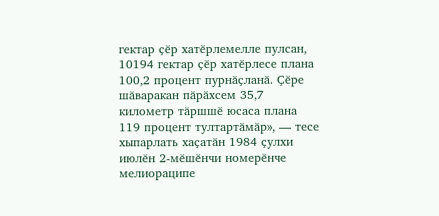гектар ҫӗр хатӗрлемелле пулсан, 10194 гектар ҫӗр хатӗрлесе плана 100,2 процент пурнӑҫланӑ. Ҫӗре шӑваракан пӑрӑхсем 35,7 километр тӑршшӗ юсаса плана 119 процент тултартӑмӑр», — тесе хыпарлать хаҫатӑн 1984 ҫулхи июлӗн 2-мӗшӗнчи номерӗнче мелиораципе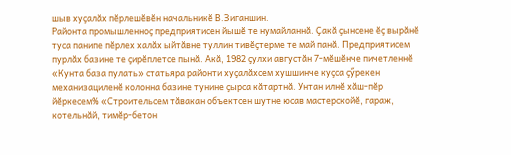шыв хуҫалӑх пӗрлешӗвӗн начальникӗ В.Зиганшин.
Районта промышленноҫ предприятисен йышӗ те нумайланнӑ. Ҫакӑ ҫынсене ӗҫ вырӑнӗ туса панипе пӗрлех халӑх ыйтӑвне туллин тивӗҫтерме те май панӑ. Предприятисем пурлӑх базине те ҫирӗплетсе пынӑ. Акӑ, 1982 ҫулхи августӑн 7-мӗшӗнче пичетленнӗ «Кунта база пулать» статьяра районти хуҫалӑхсем хушшинче куҫса ҫӳрекен механизациленӗ колонна базине тунине ҫырса кӑтартнӑ. Унтан илнӗ хӑш-пӗр йӗркесем% «Строительсем тӑвакан объектсен шутне юсав мастерскойӗ, гараж, котельнӑй, тимӗр-бетон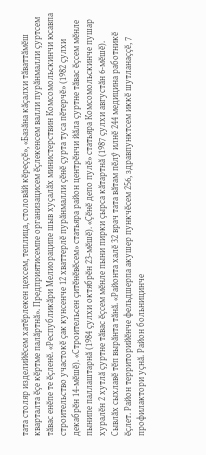тата столяр изделийӗсем хатӗрлекен цехсем, теплица, столовӑй кӗреҫҫӗ», «Базӑна кӑҫалхи тӑваттӑмӗш кварталта ӗҫе кӗртме палӑртнӑ». Предприятисемпе организацисем ӗҫлекенсем валли пурӑнмалли ҫуртсем тӑвас енӗпе те ӗҫленӗ. «Республикӑри Мелиораципе шыв хуҫалӑх министерствин Комсомольскинчи юсавпа строительство участокӗ ҫак кунсенче 12 хваттерлӗ пурӑнмалли ҫӗнӗ ҫурта туса пӗтерчӗ» (1982 ҫулхи декабрӗн 14-мӗшӗ). «Строительсен ҫитӗнӗвӗсем» статьяра район центрӗнчи йӑла ҫуртне тӑвас ӗҫсем мӗнле пынипе паллаштарнӑ (1984 ҫулхи октябрӗн 23-мӗшӗ). «Ҫӗнӗ депо пулӗ» статьяра Комсомольскинче пушар хуралӗн 2 хутлӑ ҫуртне тӑвас ӗҫсем мӗнле пыни пирки ҫырса кӑтартнӑ (1987 ҫулхи августӑн 6-мӗшӗ).
Сывлӑх сыхлавӗ тӗп вырӑнта тӑнӑ. «Районта халӗ 32 врач тата вӑтам пӗлӳ илнӗ 244 медицина работникӗ ӗҫлет. Район территорийӗнче фельдшерпа акушер пункчӗсем 256, здравпунктсем иккӗ шутланаҫҫӗ, 7 профилактори уҫнӑ. Район больницинче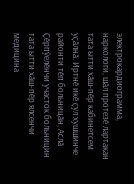электрокардиограмма, наркологи, шӑл протезӗ лартакан тата ытти хӑш-пӗр кабинетсем уҫӑлнӑ. Иртнӗ икӗ ҫул хушшинче районти тӗп больницӑн, Аслӑ Ҫӗрпӳелӗнчи участок больницин тата ытти хӑш-пӗр ялсенчи медицина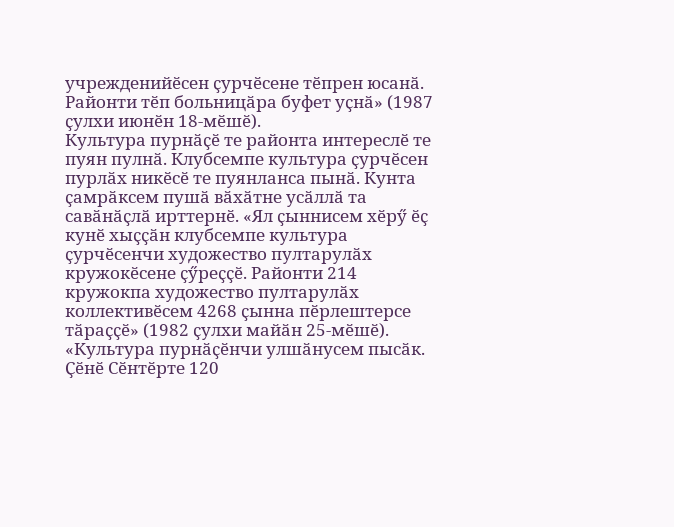учрежденийӗсен ҫурчӗсене тӗпрен юсанӑ. Районти тӗп больницӑра буфет уҫнӑ» (1987 ҫулхи июнӗн 18-мӗшӗ).
Культура пурнӑҫӗ те районта интереслӗ те пуян пулнӑ. Клубсемпе культура ҫурчӗсен пурлӑх никӗсӗ те пуянланса пынӑ. Кунта ҫамрӑксем пушӑ вӑхӑтне усӑллӑ та савӑнӑҫлӑ ирттернӗ. «Ял ҫыннисем хӗрӳ ӗҫ кунӗ хыҫҫӑн клубсемпе культура ҫурчӗсенчи художество пултарулӑх кружокӗсене ҫӳреҫҫӗ. Районти 214 кружокпа художество пултарулӑх коллективӗсем 4268 ҫынна пӗрлештерсе тӑраҫҫӗ» (1982 ҫулхи майӑн 25-мӗшӗ). «Культура пурнӑҫӗнчи улшӑнусем пысӑк. Ҫӗнӗ Сӗнтӗрте 120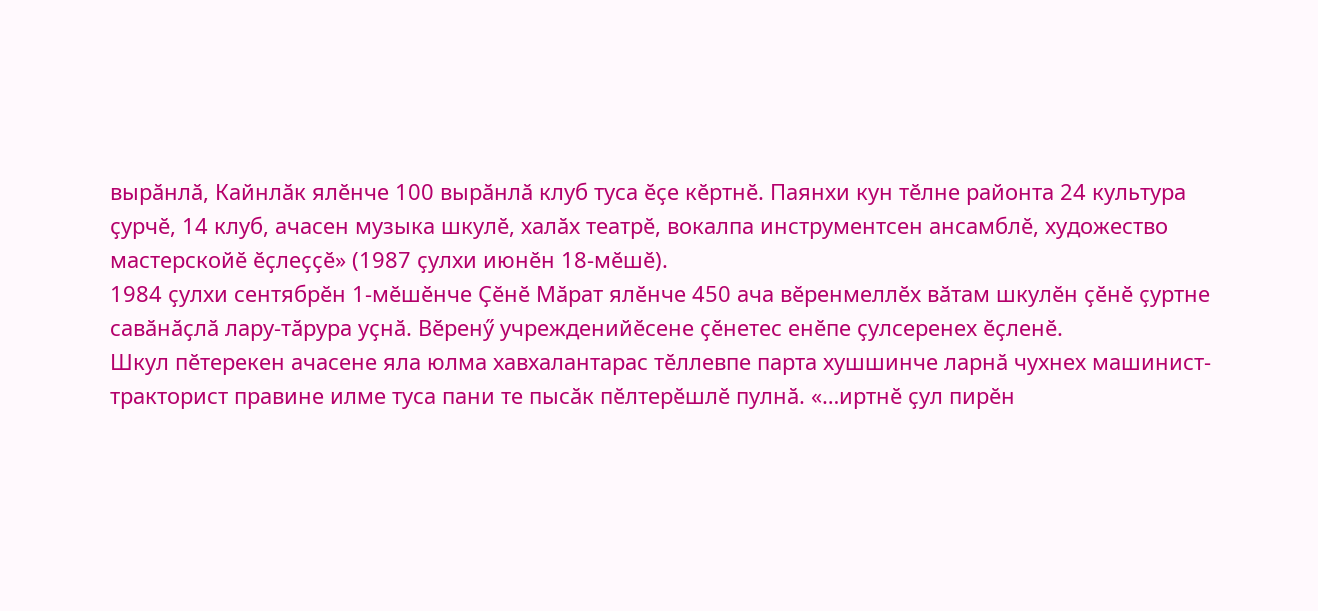вырӑнлӑ, Кайнлӑк ялӗнче 100 вырӑнлӑ клуб туса ӗҫе кӗртнӗ. Паянхи кун тӗлне районта 24 культура ҫурчӗ, 14 клуб, ачасен музыка шкулӗ, халӑх театрӗ, вокалпа инструментсен ансамблӗ, художество мастерскойӗ ӗҫлеҫҫӗ» (1987 ҫулхи июнӗн 18-мӗшӗ).
1984 ҫулхи сентябрӗн 1-мӗшӗнче Ҫӗнӗ Мӑрат ялӗнче 450 ача вӗренмеллӗх вӑтам шкулӗн ҫӗнӗ ҫуртне савӑнӑҫлӑ лару-тӑрура уҫнӑ. Вӗренӳ учрежденийӗсене ҫӗнетес енӗпе ҫулсеренех ӗҫленӗ.
Шкул пӗтерекен ачасене яла юлма хавхалантарас тӗллевпе парта хушшинче ларнӑ чухнех машинист-тракторист правине илме туса пани те пысӑк пӗлтерӗшлӗ пулнӑ. «…иртнӗ ҫул пирӗн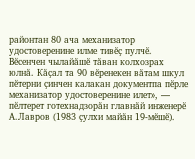районтан 80 ача механизатор удостоверенине илме тивӗҫ пулчӗ. Вӗсенчен чылайӑшӗ тӑван колхозрах юлнӑ. Кӑҫал та 90 вӗренекен вӑтам шкул пӗтерни ҫинчен калакан документпа пӗрле механизатор удостоверенине илет», — пӗлтерет готехнадзорӑн главнӑй инженерӗ А.Лавров (1983 ҫулхи майӑн 19-мӗшӗ).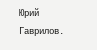Юрий Гаврилов.